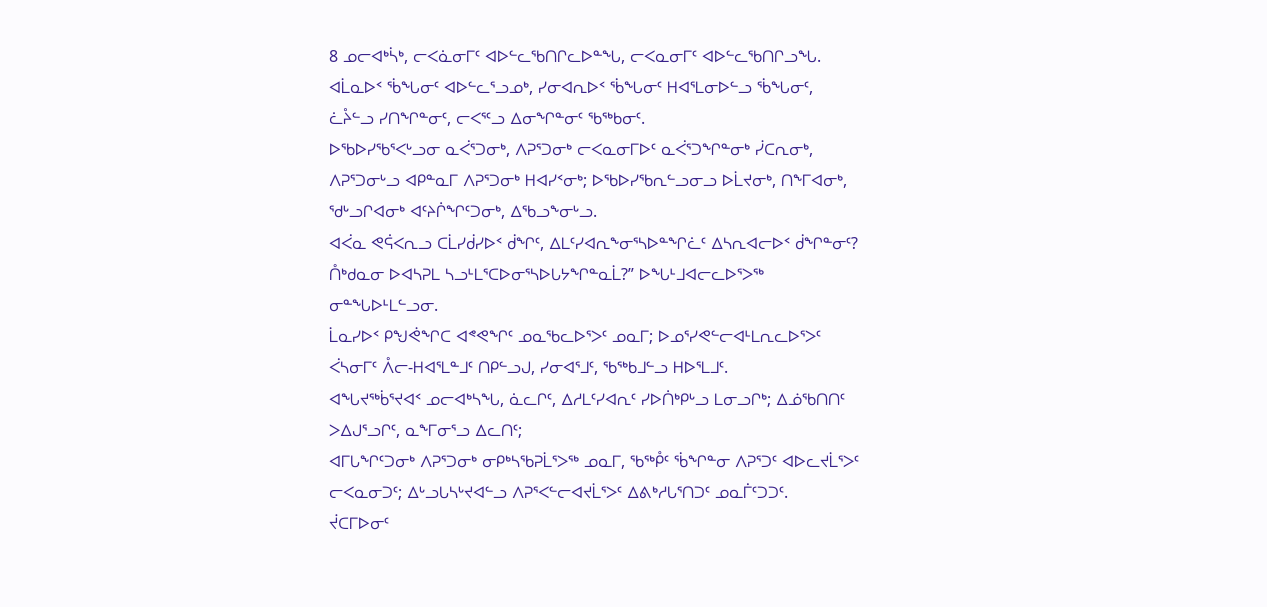8 ᓄᓕᐊᒃᓵᒃ, ᓕᐸᓈᓂᒥᑦ ᐊᐅᓪᓚᖃᑎᒋᓚᐅᓐᖓ, ᓕᐸᓇᓂᒥᑦ ᐊᐅᓪᓚᖃᑎᒋᓗᖓ. ᐊᒫᓇᐅᑉ ᖄᖓᓂᑦ ᐊᐅᓪᓚᕐᓗᓄᒃ, ᓯᓂᐊᕆᐅᑉ ᖄᖓᓂᑦ ᕼᐊᕐᒪᓂᐅᓪᓗ ᖄᖓᓂᑦ, ᓛᔧᓪᓗ ᓯᑎᖏᓐᓂᑦ, ᓕᐸᕐᑦᓗ ᐃᓂᖏᓐᓂᑦ ᖃᖅᑲᓂᑦ.
ᐅᖃᐅᓯᖃᕐᐸᒡᓗᓂ ᓇᐹᕐᑐᓂᒃ, ᐱᕈᕐᑐᓂᒃ ᓕᐸᓇᓂᒥᐅᑦ ᓇᐹᕐᑐᖏᓐᓂᒃ ᓰᑕᕆᓂᒃ, ᐱᕈᕐᑐᓂᒡᓗ ᐊᑭᓐᓇᒥ ᐱᕈᕐᑐᓂᒃ ᕼᐊᓯᑉᓂᒃ; ᐅᖃᐅᓯᖃᕆᓪᓗᓂᓗ ᐅᒫᔪᓂᒃ, ᑎᖕᒥᐊᓂᒃ, ᖁᒡᓗᒋᐊᓂᒃ ᐊᑦᔨᒌᖏᑦᑐᓂᒃ, ᐃᖃᓗᖕᓂᒡᓗ.
ᐊᐹᓇ ᕙᕌᐸᕆᓗ ᑕᒫᓯᑰᓯᐅᑉ ᑰᖏᑦ, ᐃᒪᑦᓯᐊᕆᖕᓂᕐᓴᐅᓐᖏᓛᑦ ᐃᓴᕆᐊᓕᐅᑉ ᑰᖏᓐᓂᑦ? ᑍᒃᑯᓇᓂ ᐅᐊᓴᕈᒪ ᓴᓗᒻᒪᕐᑕᐅᓂᕐᓴᐅᒐᔭᖏᓐᓇᒫ?” ᐅᖓᒻᒧᐊᓕᓚᐅᕐᐳᖅ ᓂᓐᖓᐅᒻᒪᓪᓗᓂ.
ᒫᓇᓯᐅᑉ ᑭᖑᕚᖏᑕ ᐊᕝᕙᖏᑦ ᓄᓇᖃᓚᐅᕐᐳᑦ ᓄᓇᒥ; ᐅᓄᕐᓯᕙᓪᓕᐊᒻᒪᕆᓚᐅᕐᐳᑦ ᐹᓴᓂᒥᑦ ᐰᓕ-ᕼᐊᕐᒪᓐᒧᑦ ᑎᑭᓪᓗᒍ, ᓯᓂᐊᕐᒧᑦ, ᖃᖅᑲᒧᓪᓗ ᕼᐅᕐᒪᒧᑦ.
ᐊᖓᔪᖅᑳᕐᔪᐊᑉ ᓄᓕᐊᒃᓴᖓ, ᓈᓚᒋᑦ, ᐃᓱᒪᑦᓯᐊᕆᑦ ᓯᐅᑏᒃᑭᒡᓗ ᒪᓂᓗᒋᒃ; ᐃᓅᖃᑎᑎᑦ ᐳᐃᒍᕐᓗᒋᑦ, ᓇᖕᒥᓂᕐᓗ ᐃᓚᑎᑦ;
ᐊᒥᒐᖏᑦᑐᓂᒃ ᐱᕈᕐᑐᓂᒃ ᓂᑭᒃᓴᖃᕈᒫᕐᐳᖅ ᓄᓇᒥ, ᖃᖅᑬᑦ ᖄᖏᓐᓂ ᐱᕈᕐᑐᑦ ᐊᐅᓚᔪᒫᕐᐳᑦ ᓕᐸᓇᓂᑐᑦ; ᐃᒡᓗᒐᓴᒡᔪᐊᓪᓗ ᐱᕈᕐᐸᓪᓕᐊᔪᒫᕐᐳᑦ ᐃᕕᒃᓱᒐᕐᑎᑐᑦ ᓄᓇᒦᑦᑐᑐᑦ.
ᔫᑕᒥᐅᓂᑦ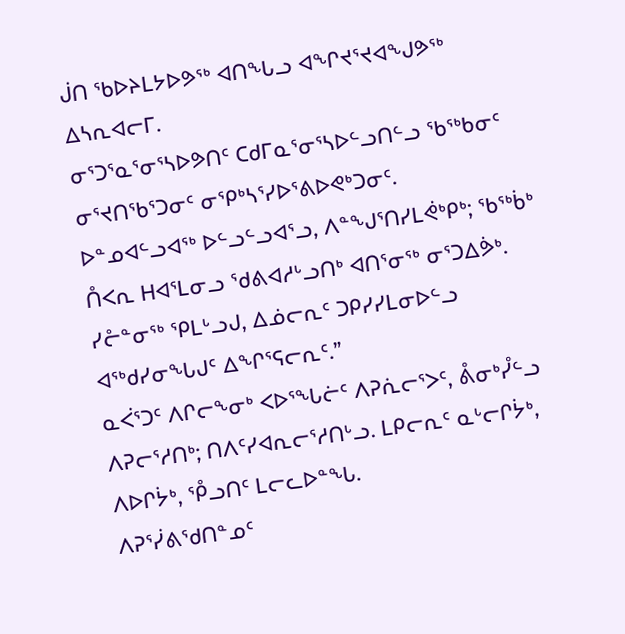ᒎᑎ ᖃᐅᔨᒪᔭᐅᕗᖅ ᐊᑎᖓᓗ ᐊᖏᔪᕐᔪᐊᖑᕗᖅ ᐃᓴᕆᐊᓕᒥ.
ᓂᕐᑐᕐᓇᕐᓂᕐᓴᐅᕗᑎᑦ ᑕᑯᒥᓇᕐᓂᕐᓴᐅᓪᓗᑎᓪᓗ ᖃᖅᑲᓂᑦ ᓂᕐᔪᑎᖃᕐᑐᓂᑦ ᓂᕿᒃᓴᕐᓯᐅᕐᕕᐅᕙᒃᑐᓂᑦ.
ᐅᓐᓄᐊᓪᓗᐊᖅ ᐅᓪᓗᓪᓗᐊᕐᓗ, ᐱᓐᖑᕐᑎᓯᒪᕚᒃᑭᒃ; ᖃᖅᑳᒃ ᑍᐸᕆ ᕼᐊᕐᒪᓂᓗ ᖁᕕᐊᓱᒡᓗᑎᒃ ᐊᑎᕐᓂᖅ ᓂᕐᑐᐃᕘᒃ.
ᓯᓔᓐᓂᖅ ᕿᒪᒡᓗᒍ, ᐃᓅᓕᕆᑦ ᑐᑭᓯᓯᒪᓂᐅᓪᓗ ᐊᖅᑯᓯᓂᖓᒍᑦ ᐃᖏᕐᕋᓕᕆᑦ.”
ᓇᐹᕐᑐᑦ ᐱᒋᓕᖕᓂᒃ ᐸᐅᕐᖓᓖᑦ ᐱᕈᕇᓕᕐᐳᑦ, ᕔᓂᒃᓮᓪᓗ ᐱᕈᓕᕐᓱᑎᒃ; ᑎᐱᑦᓯᐊᕆᓕᕐᓱᑎᒡᓗ. ᒪᑭᓕᕆᑦ ᓇᒡᓕᒋᔮᒃ, ᐱᐅᒋᔮᒃ, ᕾᓗᑎᑦ ᒪᓕᓚᐅᓐᖓ.
ᐱᕈᕐᓰᕕᖁᑎᓐᓄᑦ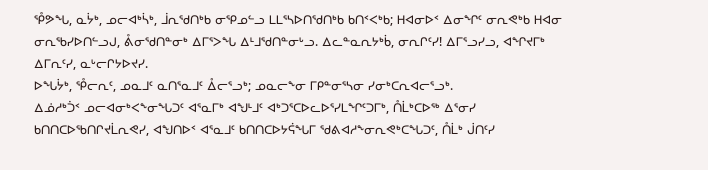ᕾᕗᖓ, ᓇᔮᒃ, ᓄᓕᐊᒃᓵᒃ, ᒨᕆᖁᑎᒃᑲ ᓂᕿᓄᓪᓗ ᒪᒪᕐᓴᐅᑎᖁᑎᒃᑲ ᑲᑎᑉᐸᒃᑲ; ᕼᐊᓂᐅᑉ ᐃᓂᖏᑦ ᓂᕆᕙᒃᑲ ᕼᐊᓂ ᓂᕆᖃᓯᐅᑎᓪᓗᒍ, ᕔᓂᖁᑎᓐᓂᒃ ᐃᒥᕐᐳᖓ ᐃᒻᒧᖁᑎᓐᓂᒡᓗ. ᐃᓚᓐᓇᕆᔭᒃᑳ, ᓂᕆᒋᑦᓯ! ᐃᒥᕐᓗᓯᓗ, ᐊᖏᔪᒥᒃ ᐃᒥᕆᑦᓯ, ᓇᒡᓕᒋᔭᐅᔪᓯ.
ᐅᖓᔮᒃ, ᕾᓕᕆᑦ, ᓄᓇᒧᑦ ᓇᑎᕐᓇᒧᑦ ᐂᓕᕐᓗᒃ; ᓄᓇᓕᖕᓂ ᒥᑭᓐᓂᕐᓴᓂ ᓯᓂᒃᑕᕆᐊᓕᕐᓗᒃ.
ᐃᓅᓱᒃᑑᑉ ᓄᓕᐊᓂᒃᐸᖕᓂᖓᑐᑦ ᐊᕐᓇᒥᒃ ᐊᖑᒻᒧᑦ ᐊᒃᑐᕐᑕᐅᓚᐅᕐᓯᒪᖏᑦᑐᒥᒃ, ᑍᒫᒃᑕᐅᖅ ᐃᕐᓂᓯ ᑲᑎᑎᑕᐅᖃᑎᒋᔪᒫᕆᕙᓯ, ᐊᖑᑎᐅᑉ ᐊᕐᓇᒧᑦ ᑲᑎᑎᑕᐅᔭᕌᖓᒥ ᖁᕕᐊᓱᖕᓂᕆᕙᒃᑕᖓᑐᑦ, ᑍᒫᒃ ᒎᑎᑦᓯ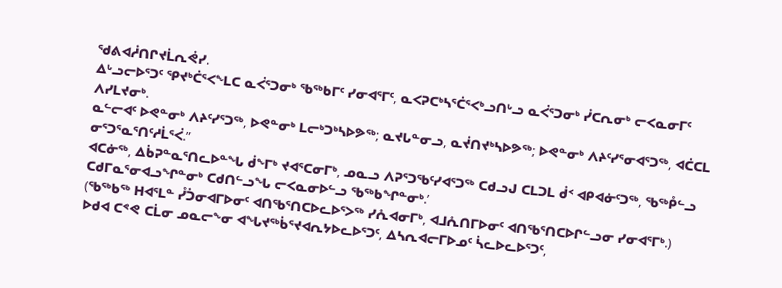ᖁᕕᐊᓲᑎᒋᔪᒫᕆᕚᓯ.
ᐃᒡᓗᓕᐅᕐᑐᑦ ᕿᔪᒃᑖᕐᐸᖕᒪᑕ ᓇᐹᕐᑐᓂᒃ ᖃᖅᑲᒥᑦ ᓯᓂᐊᕐᒥᑦ, ᓇᐸᕈᑕᒃᓴᕐᑖᕐᐸᒃᓗᑎᒡᓗ ᓇᐹᕐᑐᓂᒃ ᓰᑕᕆᓂᒃ ᓕᐸᓇᓂᒥᑦ ᐱᓯᒪᔪᓂᒃ.
ᓇᓪᓕᐊᑦ ᐅᕙᓐᓂᒃ ᐱᔨᑦᓯᕐᑐᖅ, ᐅᕙᓐᓂᒃ ᒪᓕᒃᑐᒃᓴᐅᕗᖅ; ᓇᔪᒐᓐᓂᓗ, ᓇᔫᑎᔪᒃᓴᐅᕗᖅ; ᐅᕙᓐᓂᒃ ᐱᔨᑦᓯᕐᓂᐊᕐᑐᖅ, ᐊᑖᑕᒪ ᓂᕐᑐᕐᓇᕐᑎᑦᓱᒫᕐᐹ.”
ᐊᑕᓃᖅ, ᐃᑳᕈᓐᓇᕐᑎᓚᐅᓐᖓ ᑰᖕᒥᒃ ᔪᐊᕐᑕᓂᒥᒃ, ᓄᓇᓗ ᐱᕈᕐᑐᖃᑦᓯᐊᕐᑐᖅ ᑕᑯᓗᒍ ᑕᒪᑐᒪ ᑰᑉ ᐊᑭᐊᓃᑦᑐᖅ, ᖃᖅᑬᓪᓗ ᑕᑯᒥᓇᕐᓂᐊᓗᖏᓐᓂᒃ ᑕᑯᑎᓪᓗᖓ ᓕᐸᓇᓂᐅᓪᓗ ᖃᖅᑲᖏᓐᓂᒃ.’
(ᖃᖅᑲᖅ ᕼᐊᕐᒪᓐ ᓮᑑᓂᐊᒥᐅᓂᑦ ᐊᑎᖃᕐᑎᑕᐅᓚᐅᕐᐳᖅ ᓯᕅᐊᓂᒥᒃ, ᐊᒧᕅᑎᒥᐅᓂᑦ ᐊᑎᖃᕐᑎᑕᐅᒋᓪᓗᓂ ᓯᓂᐊᕐᒥᒃ.)
ᐅᑯᐊ ᑕᕝᕙ ᑕᒫᓂ ᓄᓇᓕᖕᓂ ᐊᖓᔪᖅᑳᕐᔪᐊᕆᔭᐅᓚᐅᕐᑐᑦ, ᐃᓴᕆᐊᓕᒥᐅᓄᑦ ᓵᓚᐅᓚᐅᕐᑐᑦ,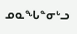ᓄᓇᖓᓐᓂᒡᓗ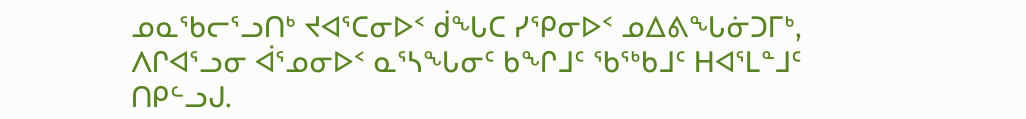ᓄᓇᖃᓕᕐᓗᑎᒃ ᔪᐊᕐᑕᓂᐅᑉ ᑰᖓᑕ ᓯᕿᓂᐅᑉ ᓄᐃᕕᖓᓃᑐᒥᒃ, ᐱᒋᐊᕐᓗᓂ ᐋᕐᓄᓂᐅᑉ ᓇᕐᓴᖓᓂᑦ ᑲᖏᒧᑦ ᖃᖅᑲᒧᑦ ᕼᐊᕐᒪᓐᒧᑦ ᑎᑭᓪᓗᒍ.